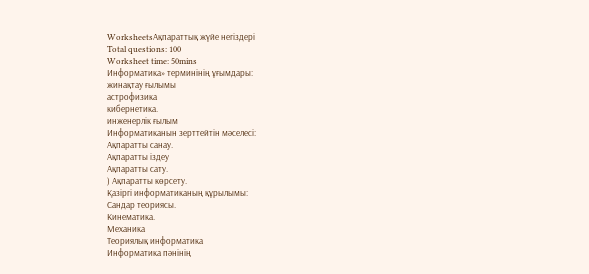WorksheetsАқпараттық жүйе негіздері
Total questions: 100
Worksheet time: 50mins
Информатика» терминінің ұғымдары:
жинақтау ғылымы
астрофизика
кибернетика.
инженерлік ғылым
Информатиканын зерттейтін мәселесі:
Ақпаратты санау.
Ақпаратты іздеу
Ақпаратты сату.
) Ақпаратты көрсету.
Қазіргі информатиканың құрылымы:
Сандар теориясы.
Кинематика.
Механика
Теориялық информатика
Информатика пәнінің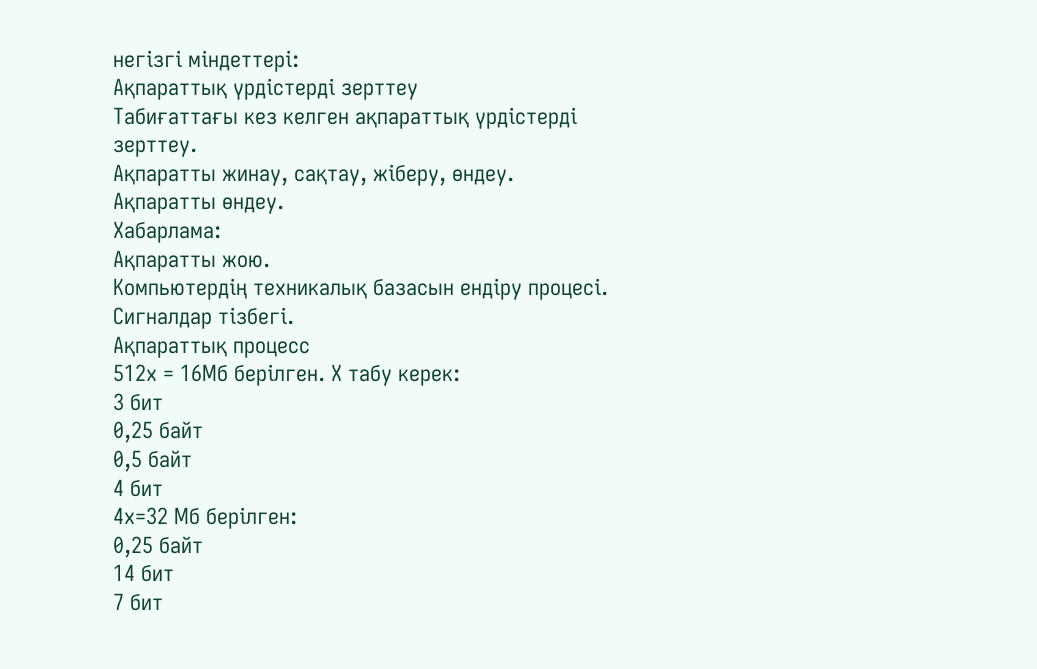негізгі міндеттері:
Ақпараттық үрдістерді зерттеу
Табиғаттағы кез келген ақпараттық үрдістерді зерттеу.
Ақпаратты жинау, сақтау, жіберу, өндеу.
Ақпаратты өндеу.
Хабарлама:
Ақпаратты жою.
Компьютердің техникалық базасын ендіру процесі.
Сигналдар тізбегі.
Ақпараттық процесс
512х = 16Мб берілген. Х табу керек:
3 бит
0,25 байт
0,5 байт
4 бит
4х=32 Мб берілген:
0,25 байт
14 бит
7 бит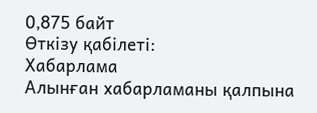0,875 байт
Өткізу қабілеті:
Хабарлама
Алынған хабарламаны қалпына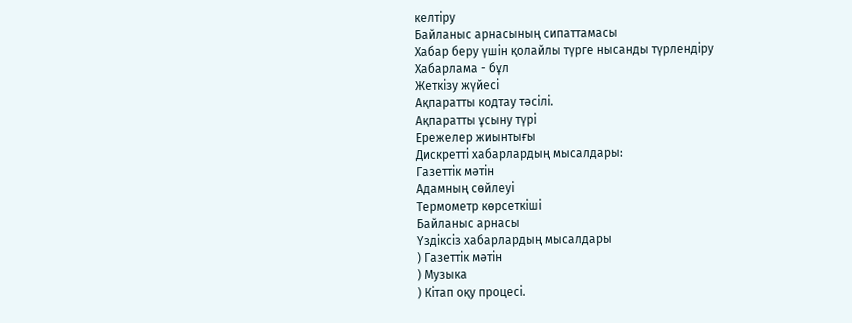келтіру
Байланыс арнасының сипаттамасы
Хабар беру үшін қолайлы түрге нысанды түрлендіру
Хабарлама - бұл
Жеткізу жүйесі
Ақпаратты кодтау тәсілі.
Ақпаратты ұсыну түрі
Ережелер жиынтығы
Дискретті хабарлардың мысалдары:
Газеттік мәтін
Адамның сөйлеуі
Термометр көрсеткіші
Байланыс арнасы
Үздіксіз хабарлардың мысалдары
) Газеттік мәтін
) Музыка
) Кітап оқу процесі.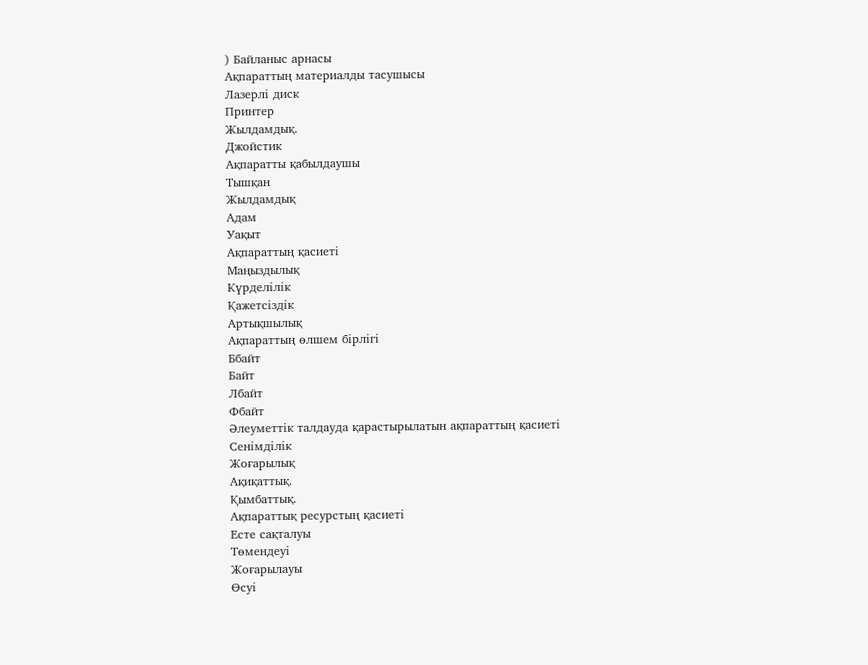) Байланыс арнасы
Ақпараттың материалды тасушысы
Лазерлі диск
Принтер
Жылдамдық.
Джойстик
Ақпаратты қабылдаушы
Тышқан
Жылдамдық
Адам
Уақыт
Ақпараттың қасиеті
Маңыздылық
Күрделілік
Қажетсіздік
Артықшылық
Ақпараттың өлшем бірлігі
Ббайт
Байт
Лбайт
Фбайт
Әлеуметтік талдауда қарастырылатын ақпараттың қасиеті
Сенімділік
Жоғарылық
Ақиқаттық.
Қымбаттық.
Ақпараттық ресурстың қасиеті
Есте сақталуы
Төмендеуі
Жоғарылауы
Өсуі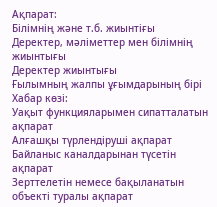Ақпарат:
Білімнің және т.б. жиынтіғы
Деректер, мәліметтер мен білімнің жиынтығы
Деректер жиынтығы
Ғылымның жалпы ұғымдарының бірі
Хабар көзі:
Уақыт функцияларымен сипатталатын ақпарат
Алғашқы түрлендіруші ақпарат
Байланыс каналдарынан түсетін ақпарат
Зерттелетін немесе бақыланатын объекті туралы ақпарат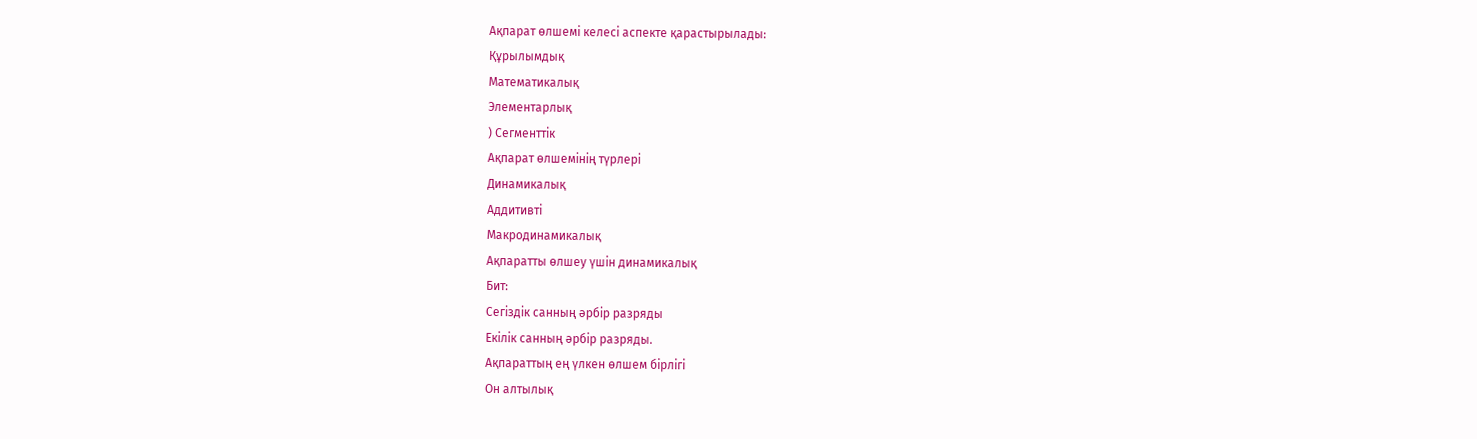Ақпарат өлшемі келесі аспекте қарастырылады:
Құрылымдық
Математикалық
Элементарлық
) Сегменттік
Ақпарат өлшемінің түрлері
Динамикалық
Аддитивті
Макродинамикалық
Ақпаратты өлшеу үшін динамикалық
Бит:
Сегіздік санның әрбір разряды
Екілік санның әрбір разряды.
Ақпараттың ең үлкен өлшем бірлігі
Он алтылық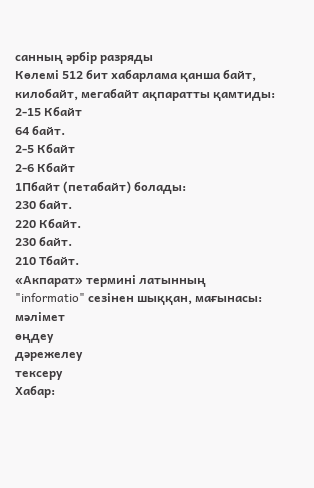санның әрбір разряды
Көлемі 512 бит хабарлама қанша байт, килобайт, мегабайт ақпаратты қамтиды:
2-15 Кбайт
64 байт.
2-5 Кбайт
2-6 Кбайт
1Пбайт (петабайт) болады:
230 байт.
220 Кбайт.
230 байт.
210 Тбайт.
«Акпарат» термині латынның "informatio" сезінен шыққан, мағынасы:
мәлімет
өңдеу
дәрежелеу
тексеру
Хабар: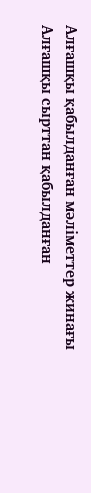Алғашқы қабылданған мәліметтер жинағы
Алғашқы сырттан қабылданған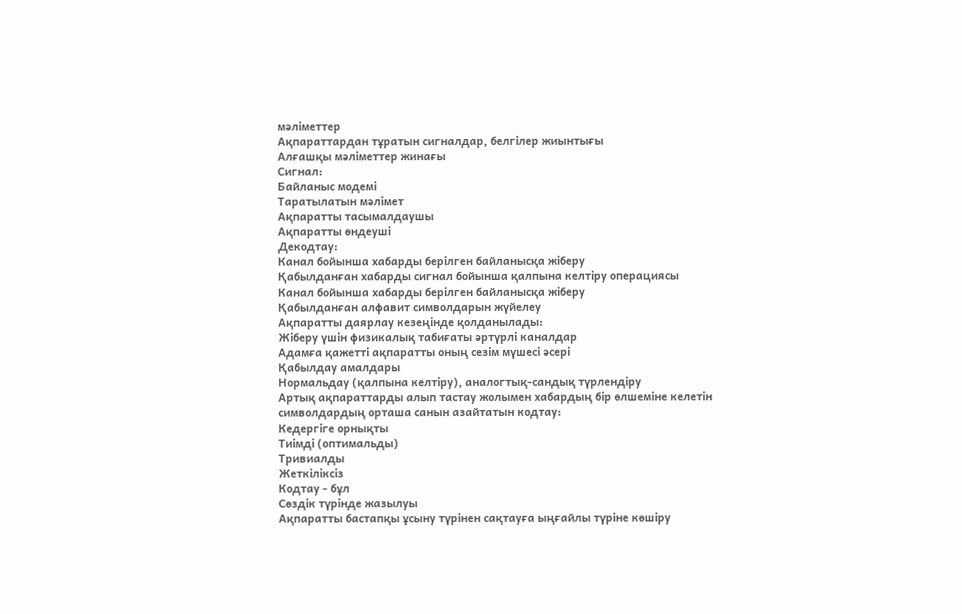мәліметтер
Ақпараттардан тұратын сигналдар, белгілер жиынтығы
Алғашқы мәліметтер жинағы
Сигнал:
Байланыс модемі
Таратылатын мәлімет
Ақпаратты тасымалдаушы
Ақпаратты өндеуші
Декодтау:
Канал бойынша хабарды берілген байланысқа жіберу
Қабылданған хабарды сигнал бойынша қалпына келтіру операциясы
Канал бойынша хабарды берілген байланысқа жіберу
Қабылданған алфавит символдарын жүйелеу
Ақпаратты даярлау кезеңінде қолданылады:
Жіберу үшін физикалық табиғаты әртүрлі каналдар
Адамға қажетті ақпаратты оның сезім мүшесі әсері
Қабылдау амалдары
Нормальдау (қалпына келтіру), аналогтық-сандық түрлендіру
Артық ақпараттарды алып тастау жолымен хабардың бір өлшеміне келетін символдардың орташа санын азайтатын кодтау:
Кедергіге орнықты
Тиімді (оптимальды)
Тривиалды
Жеткіліксіз
Кодтау - бұл
Сөздік түрінде жазылуы
Ақпаратты бастапқы ұсыну түрінен сақтауға ыңғайлы түріне көшіру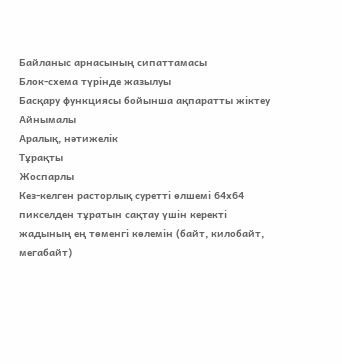Байланыс арнасының сипаттамасы
Блок-схема түрінде жазылуы
Басқару функциясы бойынша ақпаратты жіктеу
Айнымалы
Аралық, нәтижелік
Тұрақты
Жоспарлы
Кез-келген расторлық суретті өлшемі 64х64 пикселден тұратын сақтау үшін керекті жадының ең төменгі көлемін (байт, килобайт, мегабайт)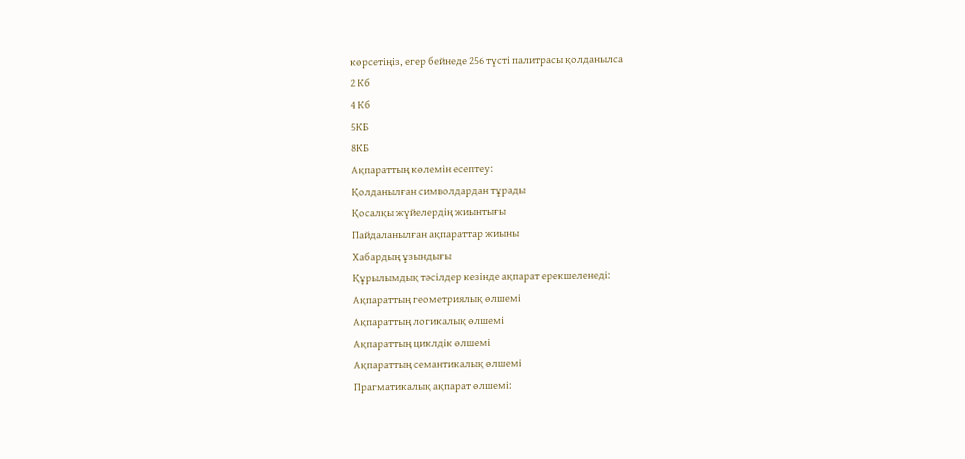көрсетіңіз, егер бейнеде 256 түсті палитрасы қолданылса
2 Кб
4 Кб
5КБ
8КБ
Ақпараттың көлемін есептеу:
Қолданылған символдардан тұрады
Қосалқы жүйелердің жиынтығы
Пайдаланылған ақпараттар жиыны
Хабардың ұзындығы
Құрылымдық тәсілдер кезінде ақпарат ерекшеленеді:
Ақпараттың геометриялық өлшемі
Ақпараттың логикалық өлшемі
Ақпараттың циклдік өлшемі
Ақпараттың семантикалық өлшемі
Прагматикалық ақпарат өлшемі: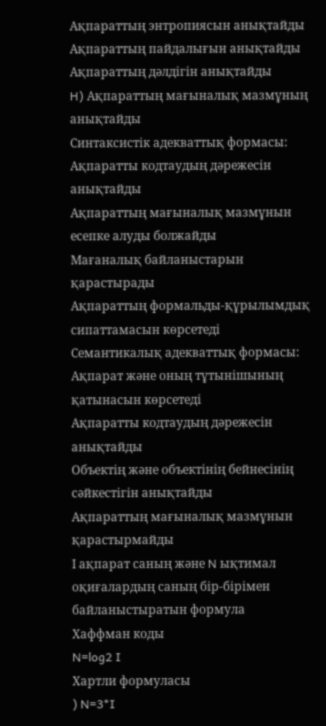Ақпараттың энтропиясын анықтайды
Ақпараттың пайдалығын анықтайды
Ақпараттың дәлдігін анықтайды
H) Ақпараттың мағыналық мазмұның анықтайды
Синтаксистік адекваттық формасы:
Ақпаратты кодтаудың дәрежесін анықтайды
Ақпараттың мағыналық мазмұнын есепке алуды болжайды
Мағаналық байланыстарын қарастырады
Ақпараттың формальды-құрылымдық сипаттамасын көрсетеді
Семантикалық адекваттық формасы:
Ақпарат және оның тұтынішының қатынасын көрсетеді
Ақпаратты кодтаудың дәрежесін анықтайды
Объектің және объектінің бейнесінің сәйкестігін анықтайды
Ақпараттың мағыналық мазмұнын қарастырмайды
І ақпарат саның және N ықтимал оқиғалардың саның бір-бірімен байланыстыратын формула
Хаффман коды
N=log2 I
Хартли формуласы
) N=3*I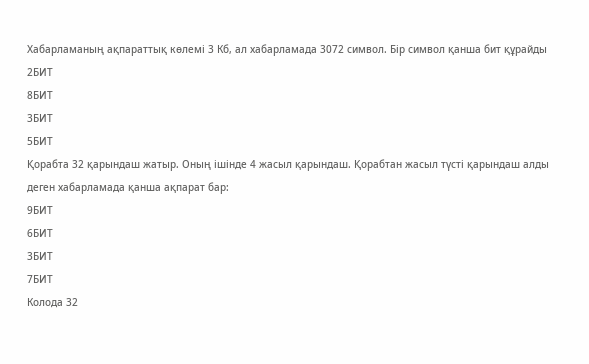Хабарламаның ақпараттық көлемі 3 Кб, ал хабарламада 3072 символ. Бір символ қанша бит құрайды
2БИТ
8БИТ
3БИТ
5БИТ
Қорабта 32 қарындаш жатыр. Оның ішінде 4 жасыл қарындаш. Қорабтан жасыл түсті қарындаш алды деген хабарламада қанша ақпарат бар:
9БИТ
6БИТ
3БИТ
7БИТ
Колода 32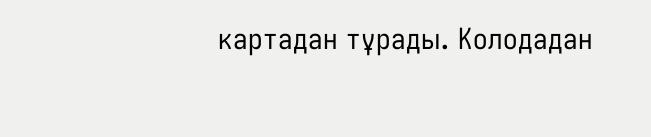картадан тұрады. Колодадан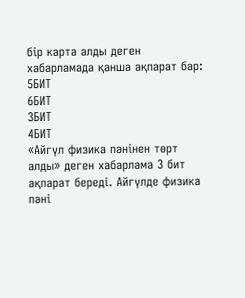бір карта алды деген хабарламада қанша ақпарат бар:
5БИТ
6БИТ
3БИТ
4БИТ
«Айгүл физика пәнінен төрт алды» деген хабарлама 3 бит ақпарат береді. Айгүлде физика пәні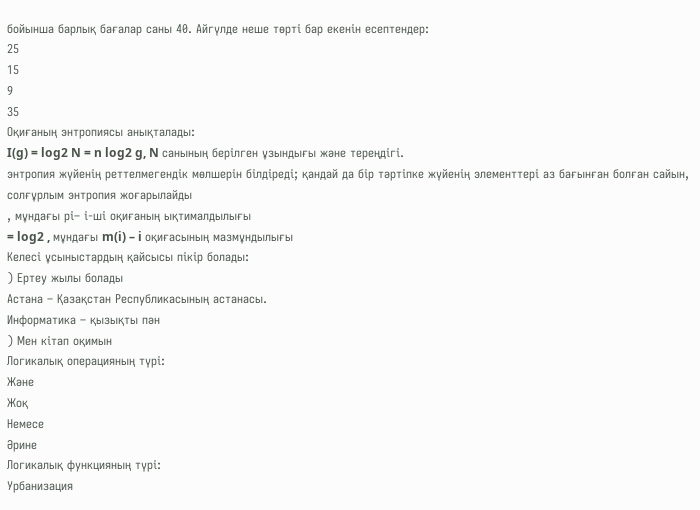бойынша барлық бағалар саны 40. Айгүлде неше төрті бар екенін есептендер:
25
15
9
35
Оқиғаның энтропиясы анықталады:
I(g) = log2 N = n log2 g, N санының берілген ұзындығы және тереңдігі.
энтропия жүйенің реттелмегендік мөлшерін білдіреді; қандай да бір тәртіпке жүйенің элементтері аз бағынған болған сайын, солғұрлым энтропия жоғарылайды
, мұндағы рі– і-ші оқиғаның ықтималдылығы
= log2 , мұндағы m(i) – i оқиғасының мазмұндылығы
Келесі ұсыныстардың қайсысы пікір болады:
) Ертеy жылы болады
Астана – Қазақстан Республикасының астанасы.
Информатика – қызықты пән
) Мен кітап оқимын
Логикалық операцияның түрі:
Және
Жоқ
Немесе
Әрине
Логикалық функцияның түрі:
Урбанизация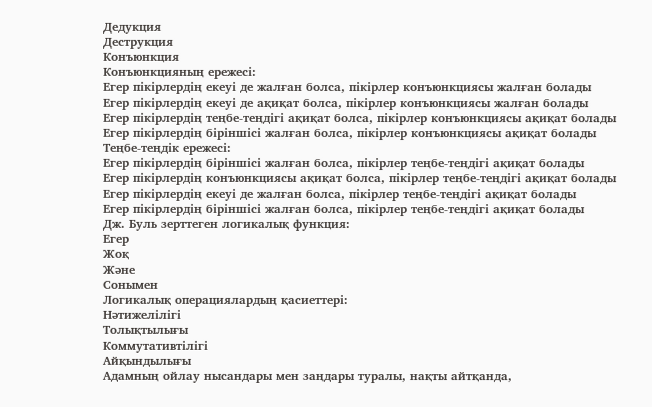Дедукция
Деструкция
Конъюнкция
Конъюнкцияның ережесі:
Егер пікірлердің екеуі де жалған болса, пікірлер конъюнкциясы жалған болады
Егер пікірлердің екеуі де ақиқат болса, пікірлер конъюнкциясы жалған болады
Егер пікірлердің теңбе-теңдігі ақиқат болса, пікірлер конъюнкциясы ақиқат болады
Егер пікірлердің біріншісі жалған болса, пікірлер конъюнкциясы ақиқат болады
Теңбе-теңдік ережесі:
Егер пікірлердің біріншісі жалған болса, пікірлер теңбе-теңдігі ақиқат болады
Егер пікірлердің конъюнкциясы ақиқат болса, пікірлер теңбе-теңдігі ақиқат болады
Егер пікірлердің екеуі де жалған болса, пікірлер теңбе-теңдігі ақиқат болады
Егер пікірлердің біріншісі жалған болса, пікірлер теңбе-теңдігі ақиқат болады
Дж. Буль зерттеген логикалық функция:
Егер
Жоқ
Және
Сонымен
Логикалық операциялардың қасиеттері:
Нәтижелілігі
Толықтылығы
Коммутативтілігі
Айқындылығы
Адамның ойлау нысандары мен заңдары туралы, нақты айтқанда,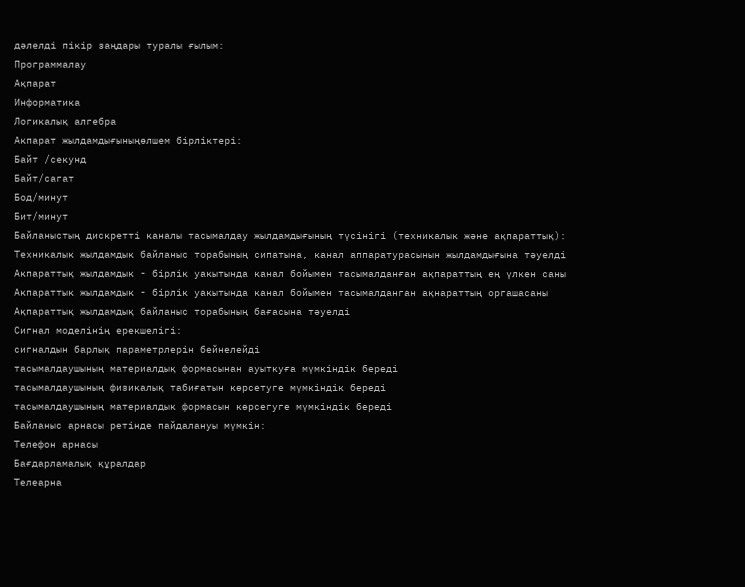дәлелді пікір заңдары туралы ғылым:
Программалау
Ақпарат
Информатика
Логикалық алгебра
Акпарат жылдамдығыныңөлшем бірліктері:
Байт /секунд
Байт/сагат
Бод/минут
Бит/минут
Байланыстың дискретті каналы тасымалдау жылдамдығының түсінігі (техникалык және ақпараттық):
Техникалык жылдамдык байланыс торабының сипатына, канал аппаратурасынын жылдамдығына тәуелді
Акпараттық жылдамдык - бірлік уакытында канал бойымен тасымалданған ақпараттың ең үлкен саны
Акпараттык жылдамдык - бірлік уакытында канал бойымен тасымалданган ақнараттың оргашасаны
Ақпараттық жылдамдық байланыс торабының бағасына тәуелді
Сигнал моделінің ерекшелігі:
сигналдын барлық параметрлерін бейнелейді
тасымалдаушының материалдық формасынан ауыткуға мүмкіндік береді
тасымалдаушының физикалық табиғатын көрсетуге мүмкіндік береді
тасымалдаушының материалдык формасын көрсегуге мүмкіндік береді
Байланыс арнасы ретінде пайдалануы мүмкін:
Телефон арнасы
Бағдарламалық құралдар
Телеарна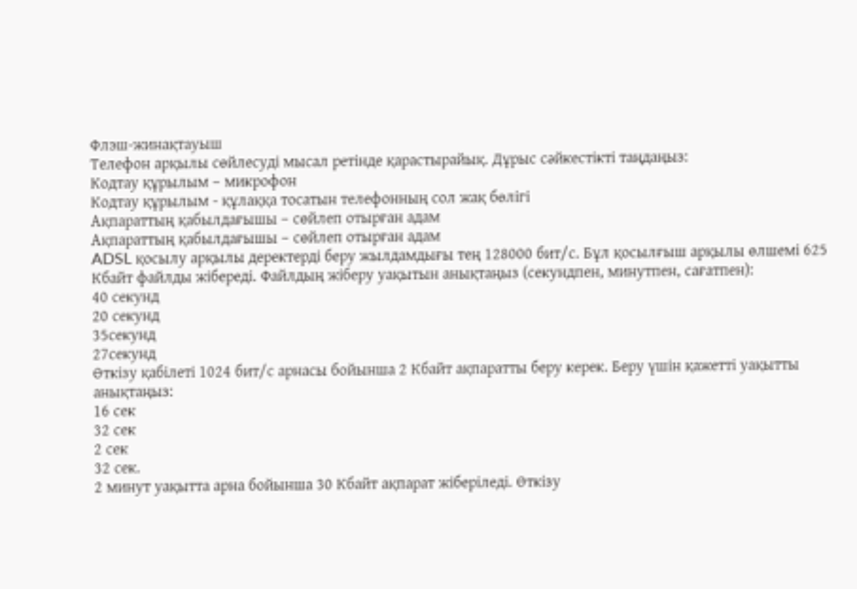Флэш-жинақтауыш
Телефон арқылы сөйлесуді мысал ретінде қарастырайық. Дұрыс сәйкестікті таңдаңыз:
Кодтау құрылым – микрофон
Кодтау құрылым - құлаққа тосатын телефонның сол жақ бөлігі
Ақпараттың қабылдағышы – сөйлеп отырған адам
Ақпараттың қабылдағышы – сөйлеп отырған адам
ADSL қосылу арқылы деректерді беру жылдамдығы тең 128000 бит/с. Бұл қосылғыш арқылы өлшемі 625 Кбайт файлды жібереді. Файлдың жіберу уақытын анықтаңыз (секундпен, минутпен, сағатпен):
40 секунд
20 секунд
35секунд
27секунд
Өткізу қабілеті 1024 бит/с арнасы бойынша 2 Кбайт ақпаратты беру керек. Беру үшін қажетті уақытты анықтаңыз:
16 сек
32 сек
2 сек
32 сек.
2 минут уақытта арна бойынша 30 Кбайт ақпарат жіберіледі. Өткізу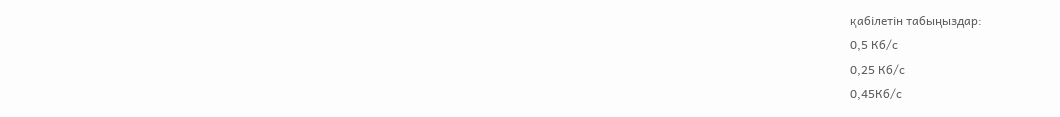қабілетін табыңыздар:
0,5 Кб/с
0,25 Кб/с
0,45Кб/с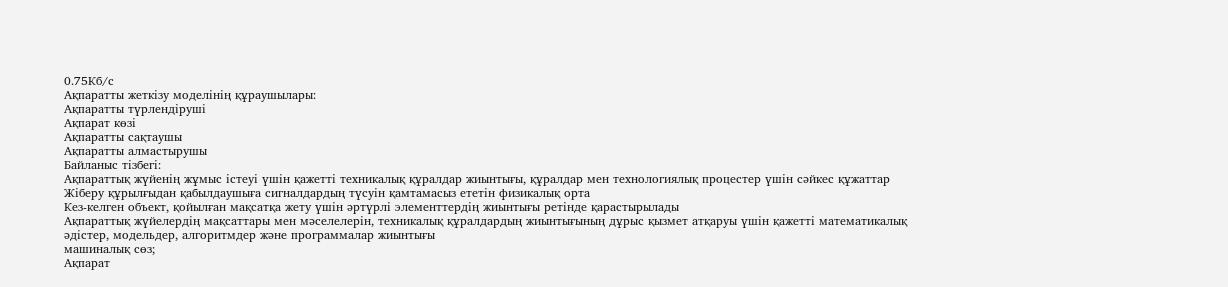0.75Кб/с
Ақпаратты жеткізу моделінің құраушылары:
Ақпаратты түрлендіруші
Ақпарат көзі
Ақпаратты сақтаушы
Ақпаратты алмастырушы
Байланыс тізбегі:
Ақпараттық жүйенің жұмыс істеуі үшін қажетті техникалық құралдар жиынтығы, құралдар мен технологиялық процестер үшін сәйкес құжаттар
Жіберу құрылғыдан қабылдаушыға сигналдардың түсуін қамтамасыз ететін физикалық орта
Кез-келген объект, қойылған мақсатқа жету үшін әртүрлі элементтердің жиынтығы ретінде қарастырылады
Ақпараттық жүйелердің мақсаттары мен мәселелерін, техникалық құралдардың жиынтығының дұрыс қызмет атқаруы үшін қажетті математикалық әдістер, модельдер, алгоритмдер және программалар жиынтығы
машиналық сөз;
Ақпарат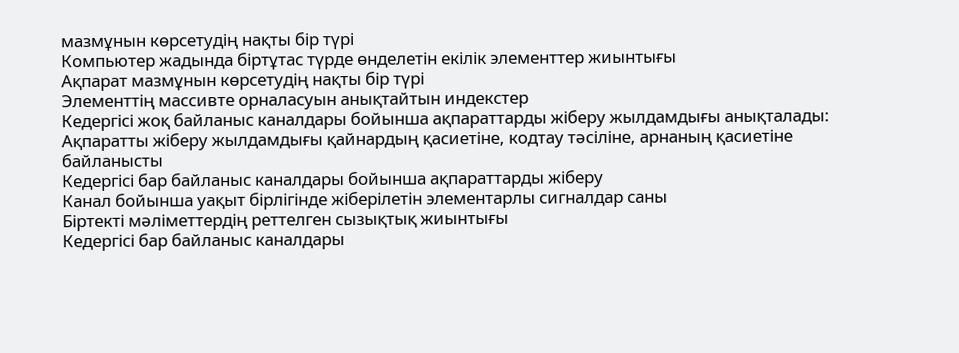мазмұнын көрсетудің нақты бір түрі
Компьютер жадында біртұтас түрде өнделетін екілік элементтер жиынтығы
Ақпарат мазмұнын көрсетудің нақты бір түрі
Элементтің массивте орналасуын анықтайтын индекстер
Кедергісі жоқ байланыс каналдары бойынша ақпараттарды жіберу жылдамдығы анықталады:
Ақпаратты жіберу жылдамдығы қайнардың қасиетіне, кодтау тәсіліне, арнаның қасиетіне байланысты
Кедергісі бар байланыс каналдары бойынша ақпараттарды жіберу
Канал бойынша уақыт бірлігінде жіберілетін элементарлы сигналдар саны
Біртекті мәліметтердің реттелген сызықтық жиынтығы
Кедергісі бар байланыс каналдары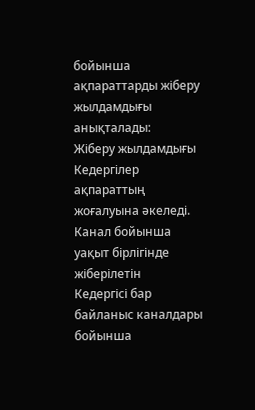бойынша ақпараттарды жіберу жылдамдығы анықталады:
Жіберу жылдамдығы
Кедергілер ақпараттың жоғалуына әкеледі.
Канал бойынша уақыт бірлігінде жіберілетін
Кедергісі бар байланыс каналдары бойынша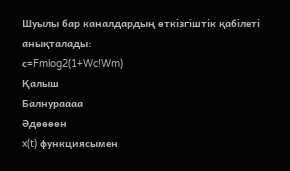Шуылы бар каналдардың өткізгіштік қабілеті анықталады:
с=Fmlog2(1+Wc!Wm)
Қалыш
Балнураааа
Әдөөөөн
x(t) функциясымен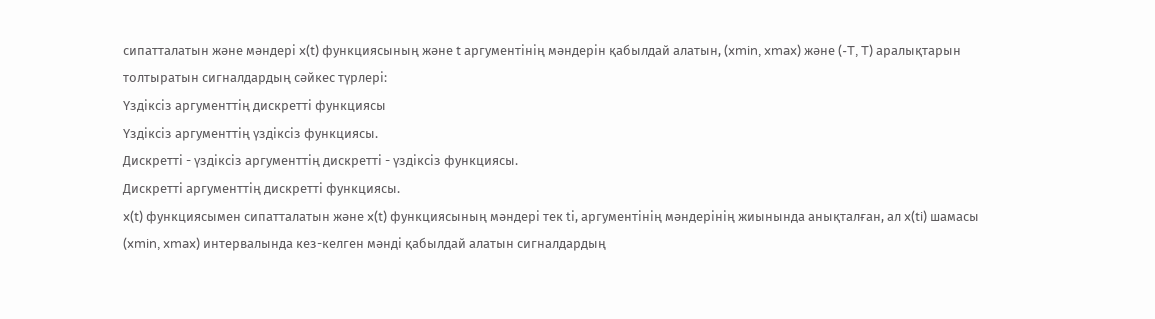сипатталатын және мәндері x(t) функциясының және t аргументінің мәндерін қабылдай алатын, (xmin, xmax) және (-T, T) аралықтарын толтыратын сигналдардың сәйкес түрлері:
Үздіксіз аргументтің дискретті функциясы
Үздіксіз аргументтің үздіксіз функциясы.
Дискретті - үздіксіз аргументтің дискретті - үздіксіз функциясы.
Дискретті аргументтің дискретті функциясы.
x(t) функциясымен сипатталатын және x(t) функциясының мәндері тек tі, аргументінің мәндерінің жиынында анықталған, ал x(ti) шамасы (xmin, xmax) интервалында кез-келген мәнді қабылдай алатын сигналдардың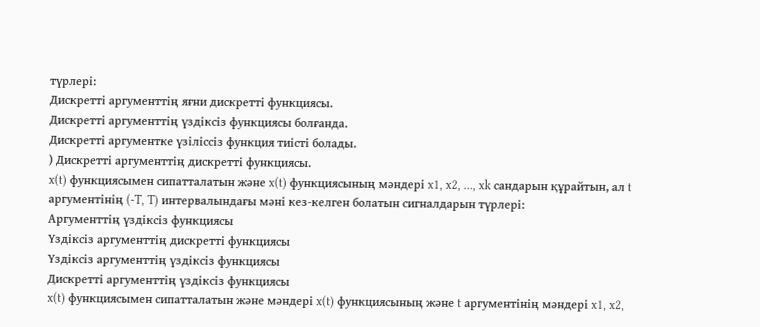түрлері:
Дискретті аргументтің яғни дискретті функциясы.
Дискретті аргументтің үздіксіз функциясы болғанда.
Дискретті аргументке үзіліссіз функция тиісті болады.
) Дискретті аргументтің дискретті функциясы.
x(t) функциясымен сипатталатын және x(t) функциясының мәндері x1, x2, …, xk сандарын құрайтын, ал t аргументінің (-T, T) интервалындағы мәні кез-келген болатын сигналдарын түрлері:
Аргументтің үздіксіз функциясы
Үздіксіз аргументтің дискретті функциясы
Үздіксіз аргументтің үздіксіз функциясы
Дискретті аргументтің үздіксіз функциясы
x(t) функциясымен сипатталатын және мәндері x(t) функциясының және t аргументінің мәндері x1, x2,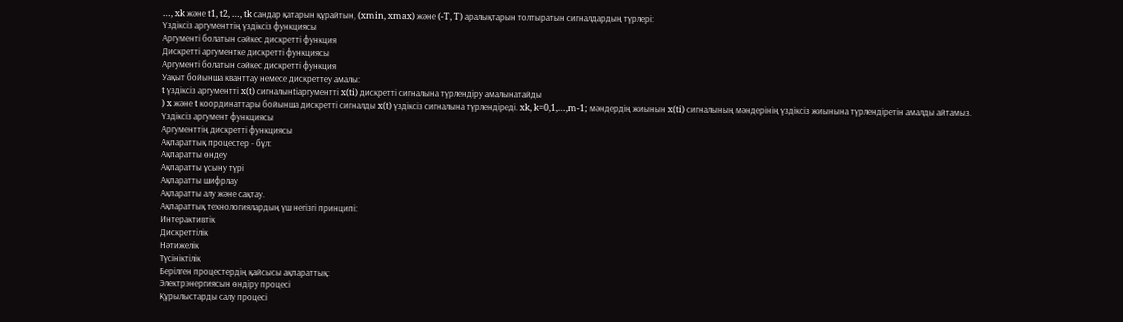…, xk және t1, t2, …, tk сандар қатарын құрайтын, (xmin, xmax) және (-T, T) аралықтарын толтыратын сигналдардың түрлері:
Үздіксіз аргументтің үздіксіз функциясы
Аргументі болатын сәйкес дискретті функция
Дискретті аргументке дискретті функциясы
Аргументі болатын сәйкес дискретті функция
Уақыт бойынша кванттау немесе дискреттеу амалы:
t үздіксіз аргументті x(t) сигналынtiаргументті x(ti) дискретті сигналына түрлендіру амалынатайды
) x және t координаттары бойынша дискретті сигналды x(t) үздіксіз сигналына түрлендіреді. xk, k=0,1,…,m-1; мәндердің жиынын x(ti) сигналының мәндерінің үздіксіз жиынына түрлендіретін амалды айтамыз.
Үздіксіз аргумент функциясы
Аргументтің дискретті функциясы
Ақпараттық процестер - бұл:
Ақпаратты өндеу
Ақпаратты ұсыну түрі
Ақпаратты шифрлау
Ақпаратты алу және сақтау.
Ақпараттық технологиялардың үш негізгі принципі:
Интерактивтік
Дискреттілік
Нәтижелік
Түсініктілік
Берілген процестердің қайсысы ақпараттық:
Электрэнергиясын өндіру процесі
Құрылыстарды салу процесі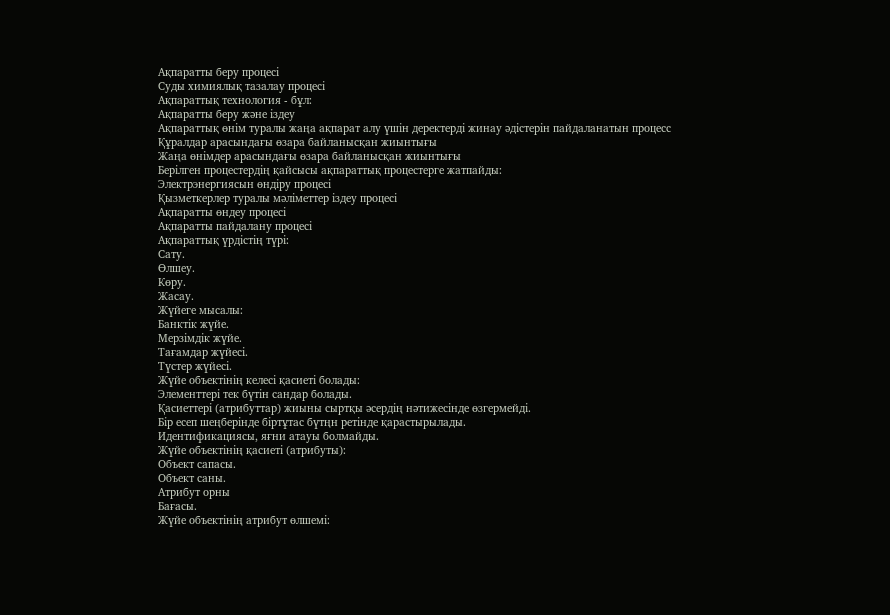Ақпаратты беру процесі
Суды химиялық тазалау процесі
Ақпараттық технология - бұл:
Ақпаратты беру және іздеу
Ақпараттық өнім туралы жаңа ақпарат алу үшін деректерді жинау әдістерін пайдаланатын процесс
Құралдар арасындағы өзара байланысқан жиынтығы
Жаңа өнімдер арасындағы өзара байланысқан жиынтығы
Берілген процестердің қайсысы ақпараттық процестерге жатпайды:
Электрэнергиясын өндіру процесі
Қызметкерлер туралы мәліметтер іздеу процесі
Ақпаратты өндеу процесі
Ақпаратты пайдалану процесі
Ақпараттық үрдістің түрі:
Сату.
Өлшеу.
Көру.
Жасау.
Жүйеге мысалы:
Банктік жүйе.
Мерзімдік жүйе.
Тағамдар жүйесі.
Түстер жүйесі.
Жүйе объектінің келесі қасиеті болады:
Элементтері тек бүтін сандар болады.
Қасиеттері (атрибуттар) жиыны сыртқы әсердің нәтижесінде өзгермейді.
Бір есеп шеңберінде біртұтас бүтңн ретінде қарастырылады.
Идентификациясы, яғни атауы болмайды.
Жүйе объектінің қасиеті (атрибуты):
Объект сапасы.
Объект саны.
Атрибут орны
Бағасы.
Жүйе объектінің атрибут өлшемі: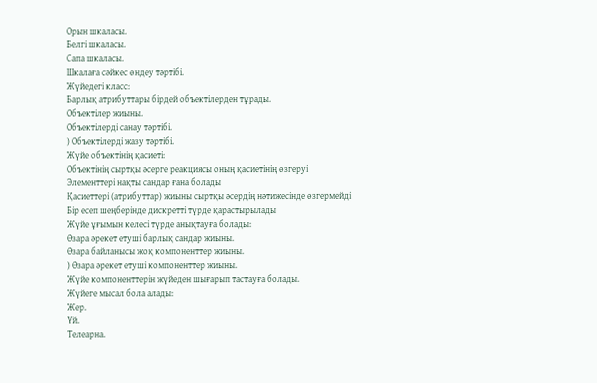Орын шкаласы.
Белгі шкаласы.
Сапа шкаласы.
Шкалаға сәйкес өндеу тәртібі.
Жүйедегі класс:
Барлық атрибуттары бірдей объектілерден тұрады.
Объектілер жиыны.
Объектілерді санау тәртібі.
) Объектілерді жазу тәртібі.
Жүйе объектінің қасиеті:
Объектінің сыртқы әсерге реакциясы оның қасиетінің өзгеруі
Элементтері нақты сандар ғана болады
Қасиеттері (атрибуттар) жиыны сыртқы әсердің нәтижесінде өзгермейді
Бір есеп шеңберінде дискретті түрде қарастырылады
Жүйе ұғымын келесі түрде анықтауға болады:
Өзара әрекет етуші барлық сандар жиыны.
Өзара байланысы жоқ компоненттер жиыны.
) Өзара әрекет етуші компоненттер жиыны.
Жүйе компоненттерін жүйеден шығарып тастауға болады.
Жүйеге мысал бола алады:
Жер.
Үй.
Телеарна.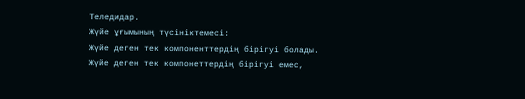Теледидар.
Жүйе ұғымының түсініктемесі:
Жүйе деген тек компоненттердің бірігуі болады.
Жүйе деген тек компонеттердің бірігуі емес,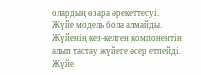олардың өзара әрекеттесуі.
Жүйе модель бола алмайды.
Жүйенің кез-келген компонентін алып тастау жүйеге әсер етпейді.
Жүйе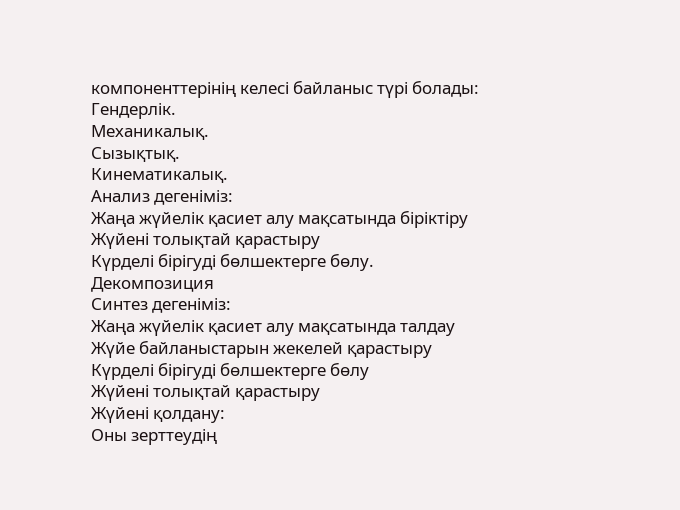компоненттерінің келесі байланыс түрі болады:
Гендерлік.
Механикалық.
Сызықтық.
Кинематикалық.
Анализ дегеніміз:
Жаңа жүйелік қасиет алу мақсатында біріктіру
Жүйені толықтай қарастыру
Күрделі бірігуді бөлшектерге бөлу.
Декомпозиция
Синтез дегеніміз:
Жаңа жүйелік қасиет алу мақсатында талдау
Жүйе байланыстарын жекелей қарастыру
Күрделі бірігуді бөлшектерге бөлу
Жүйені толықтай қарастыру
Жүйені қолдану:
Оны зерттеудің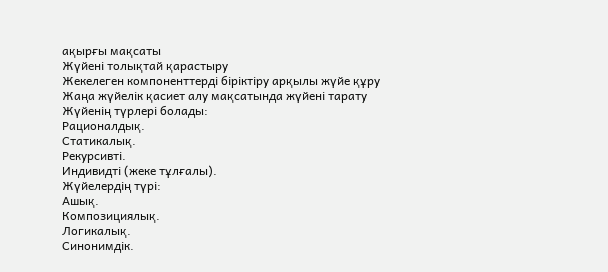ақырғы мақсаты
Жүйені толықтай қарастыру
Жекелеген компоненттерді біріктіру арқылы жүйе құру
Жаңа жүйелік қасиет алу мақсатында жүйені тарату
Жүйенің түрлері болады:
Рационалдық.
Статикалық.
Рекурсивті.
Индивидті (жеке тұлғалы).
Жүйелердің түрі:
Ашық.
Композициялық.
Логикалық.
Синонимдік.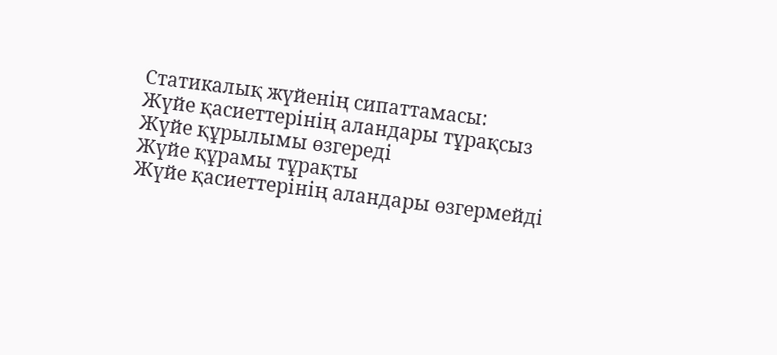Статикалық жүйенің сипаттамасы:
Жүйе қасиеттерінің аландары тұрақсыз
Жүйе құрылымы өзгереді
Жүйе құрамы тұрақты
Жүйе қасиеттерінің аландары өзгермейді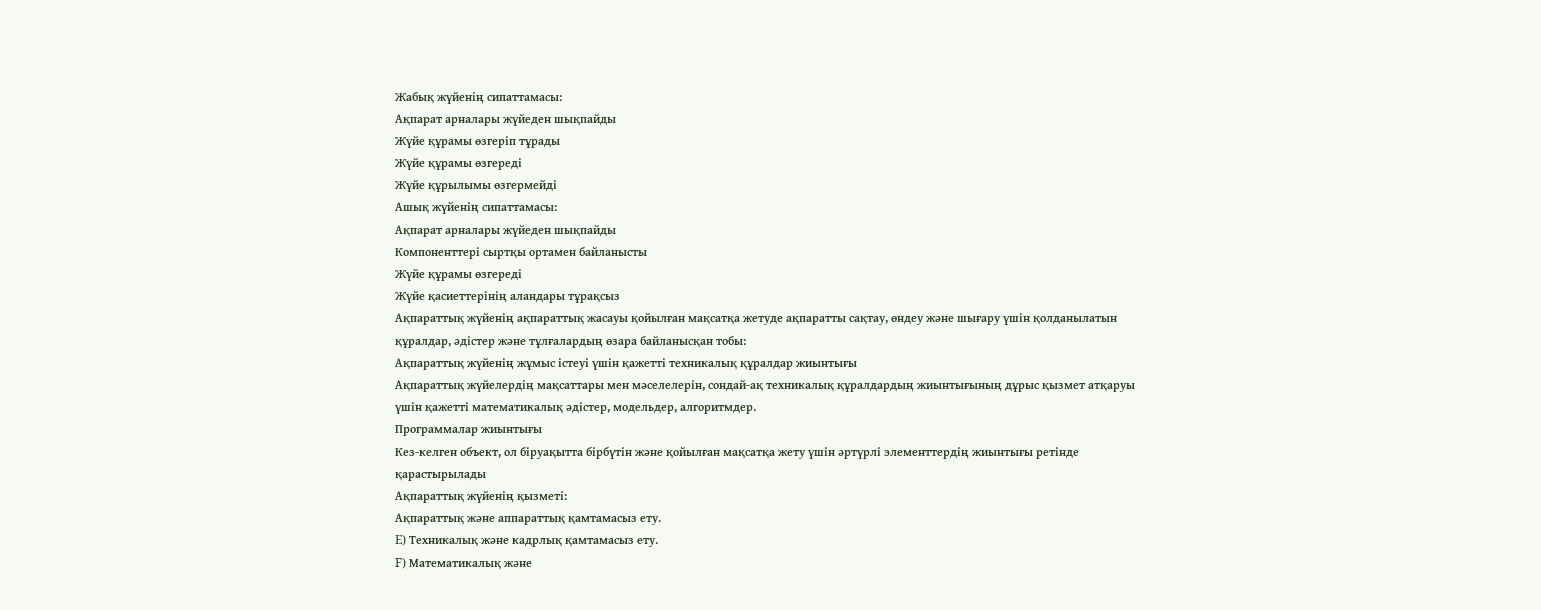Жабық жүйенің сипаттамасы:
Ақпарат арналары жүйеден шықпайды
Жүйе құрамы өзгеріп тұрады
Жүйе құрамы өзгереді
Жүйе құрылымы өзгермейді
Ашық жүйенің сипаттамасы:
Ақпарат арналары жүйеден шықпайды
Компоненттері сыртқы ортамен байланысты
Жүйе құрамы өзгереді
Жүйе қасиеттерінің аландары тұрақсыз
Ақпараттық жүйенің ақпараттық жасауы қойылған мақсатқа жетуде ақпаратты сақтау, өндеу және шығару үшін қолданылатын құралдар, әдістер және тұлғалардың өзара байланысқан тобы:
Ақпараттық жүйенің жұмыс істеуі үшін қажетті техникалық құралдар жиынтығы
Ақпараттық жүйелердің мақсаттары мен мәселелерін, сондай-ақ техникалық құралдардың жиынтығының дұрыс қызмет атқаруы үшін қажетті математикалық әдістер, модельдер, алгоритмдер.
Программалар жиынтығы
Кез-келген объект, ол біруақытта бірбүтін және қойылған мақсатқа жету үшін әртүрлі элементтердің жиынтығы ретінде қарастырылады
Ақпараттық жүйенің қызметі:
Ақпараттық және аппараттық қамтамасыз ету.
E) Техникалық және кадрлық қамтамасыз ету.
F) Математикалық және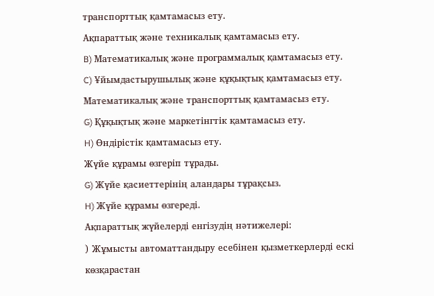транспорттық қамтамасыз ету.
Ақпараттық және техникалық қамтамасыз ету.
B) Математикалық және программалық қамтамасыз ету.
C) Ұйымдастырушылық және құқықтық қамтамасыз ету.
Математикалық және транспорттық қамтамасыз ету.
G) Құқықтық және маркетінгтік қамтамасыз ету.
H) Өндірістік қамтамасыз ету.
Жүйе құрамы өзгеріп тұрады.
G) Жүйе қасиеттерінің аландары тұрақсыз.
H) Жүйе құрамы өзгереді.
Ақпараттық жүйелерді енгізудің нәтижелері:
) Жұмысты автоматтандыру есебінен қызметкерлерді ескі көзқарастан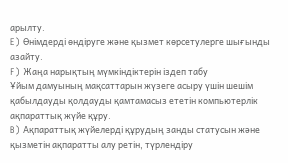арылту.
E) Өнімдерді өндіруге және қызмет көрсетулерге шығынды азайту.
F) Жаңа нарықтың мүмкіндіктерін іздеп табу
Ұйым дамуының мақсаттарын жүзеге асыру үшін шешім қабылдауды қолдауды қамтамасыз ететін компьютерлік ақпараттық жүйе құру.
B) Ақпараттық жүйелерді құрудың занды статусын және қызметін ақпаратты алу ретін, түрлендіру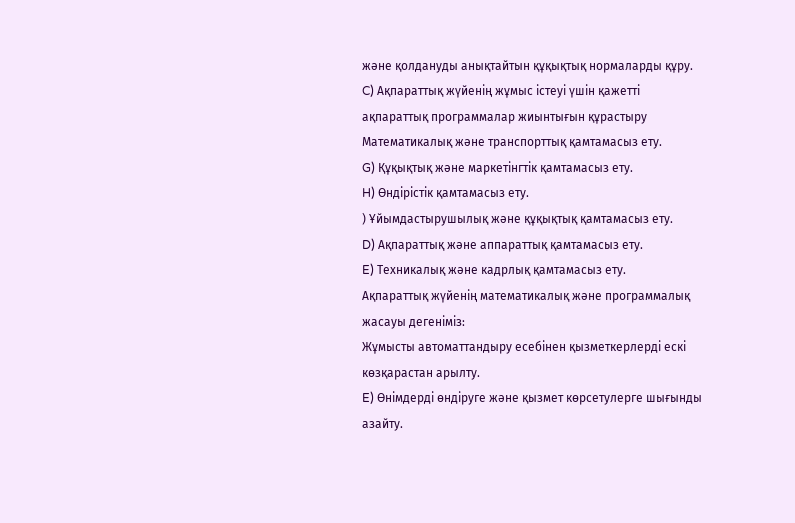және қолдануды анықтайтын құқықтық нормаларды құру.
C) Ақпараттық жүйенің жұмыс істеуі үшін қажетті ақпараттық программалар жиынтығын құрастыру
Математикалық және транспорттық қамтамасыз ету.
G) Құқықтық және маркетінгтік қамтамасыз ету.
H) Өндірістік қамтамасыз ету.
) Ұйымдастырушылық және құқықтық қамтамасыз ету.
D) Ақпараттық және аппараттық қамтамасыз ету.
E) Техникалық және кадрлық қамтамасыз ету.
Ақпараттық жүйенің математикалық және программалық жасауы дегеніміз:
Жұмысты автоматтандыру есебінен қызметкерлерді ескі көзқарастан арылту.
E) Өнімдерді өндіруге және қызмет көрсетулерге шығынды азайту.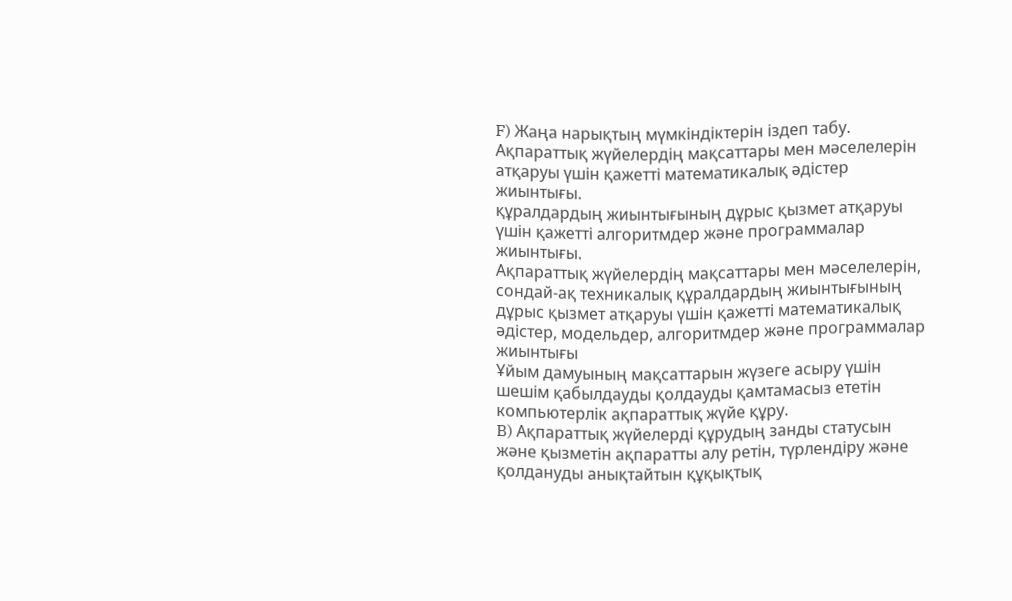F) Жаңа нарықтың мүмкіндіктерін іздеп табу.
Ақпараттық жүйелердің мақсаттары мен мәселелерін атқаруы үшін қажетті математикалық әдістер жиынтығы.
құралдардың жиынтығының дұрыс қызмет атқаруы үшін қажетті алгоритмдер және программалар жиынтығы.
Ақпараттық жүйелердің мақсаттары мен мәселелерін, сондай-ақ техникалық құралдардың жиынтығының дұрыс қызмет атқаруы үшін қажетті математикалық әдістер, модельдер, алгоритмдер және программалар жиынтығы
Ұйым дамуының мақсаттарын жүзеге асыру үшін шешім қабылдауды қолдауды қамтамасыз ететін компьютерлік ақпараттық жүйе құру.
B) Ақпараттық жүйелерді құрудың занды статусын және қызметін ақпаратты алу ретін, түрлендіру және қолдануды анықтайтын құқықтық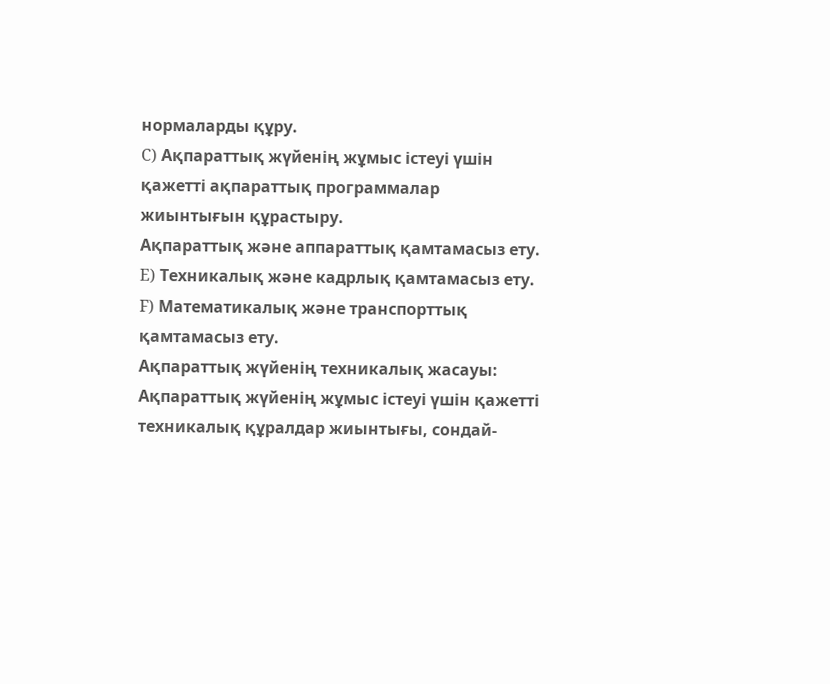нормаларды құру.
C) Ақпараттық жүйенің жұмыс істеуі үшін қажетті ақпараттық программалар жиынтығын құрастыру.
Ақпараттық және аппараттық қамтамасыз ету.
E) Техникалық және кадрлық қамтамасыз ету.
F) Математикалық және транспорттық қамтамасыз ету.
Ақпараттық жүйенің техникалық жасауы:
Ақпараттық жүйенің жұмыс істеуі үшін қажетті техникалық құралдар жиынтығы, сондай-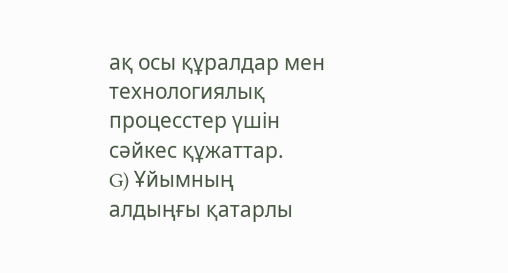ақ осы құралдар мен технологиялық процесстер үшін сәйкес құжаттар.
G) Ұйымның алдыңғы қатарлы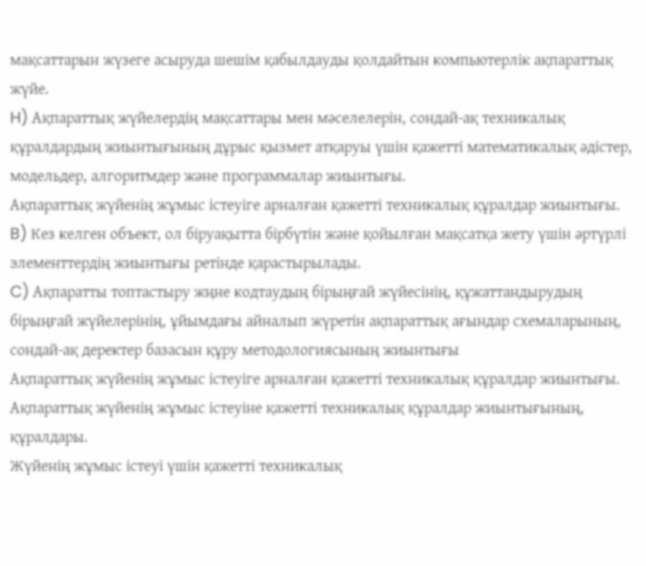мақсаттарын жүзеге асыруда шешім қабылдауды қолдайтын компьютерлік ақпараттық жүйе.
H) Ақпараттық жүйелердің мақсаттары мен мәселелерін, сондай-ақ техникалық құралдардың жиынтығының дұрыс қызмет атқаруы үшін қажетті математикалық әдістер, модельдер, алгоритмдер және программалар жиынтығы.
Ақпараттық жүйенің жұмыс істеуіге арналған қажетті техникалық құралдар жиынтығы.
B) Кез келген объект, ол біруақытта бірбүтін және қойылған мақсатқа жету үшін әртүрлі элементтердің жиынтығы ретінде қарастырылады.
C) Ақпаратты топтастыру жңне кодтаудың бірыңғай жүйесінің, құжаттандырудың бірыңғай жүйелерінің, ұйымдағы айналып жүретін ақпараттық ағындар схемаларының, сондай-ақ деректер базасын құру методологиясының жиынтығы
Ақпараттық жүйенің жұмыс істеуіге арналған қажетті техникалық құралдар жиынтығы.
Ақпараттық жүйенің жұмыс істеуіне қажетті техникалық құралдар жиынтығының, құралдары.
Жүйенің жұмыс істеуі үшін қажетті техникалық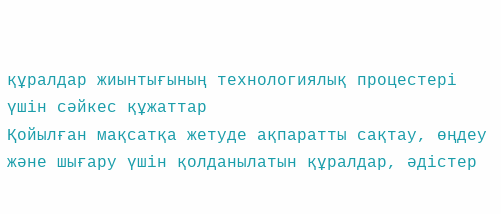құралдар жиынтығының технологиялық процестері үшін сәйкес құжаттар
Қойылған мақсатқа жетуде ақпаратты сақтау, өңдеу және шығару үшін қолданылатын құралдар, әдістер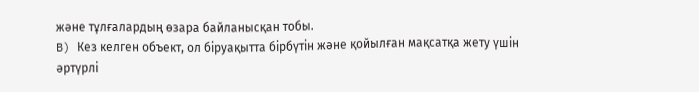және тұлғалардың өзара байланысқан тобы.
B) Кез келген объект, ол біруақытта бірбүтін және қойылған мақсатқа жету үшін әртүрлі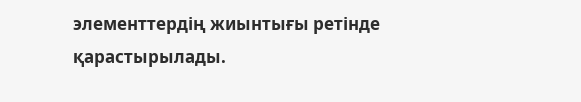элементтердің жиынтығы ретінде қарастырылады.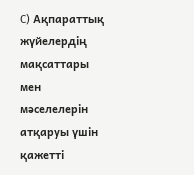C) Ақпараттық жүйелердің мақсаттары мен мәселелерін атқаруы үшін қажетті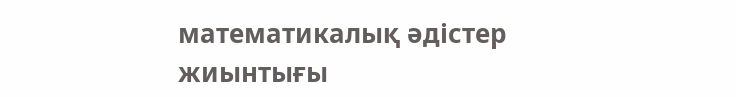математикалық әдістер жиынтығы